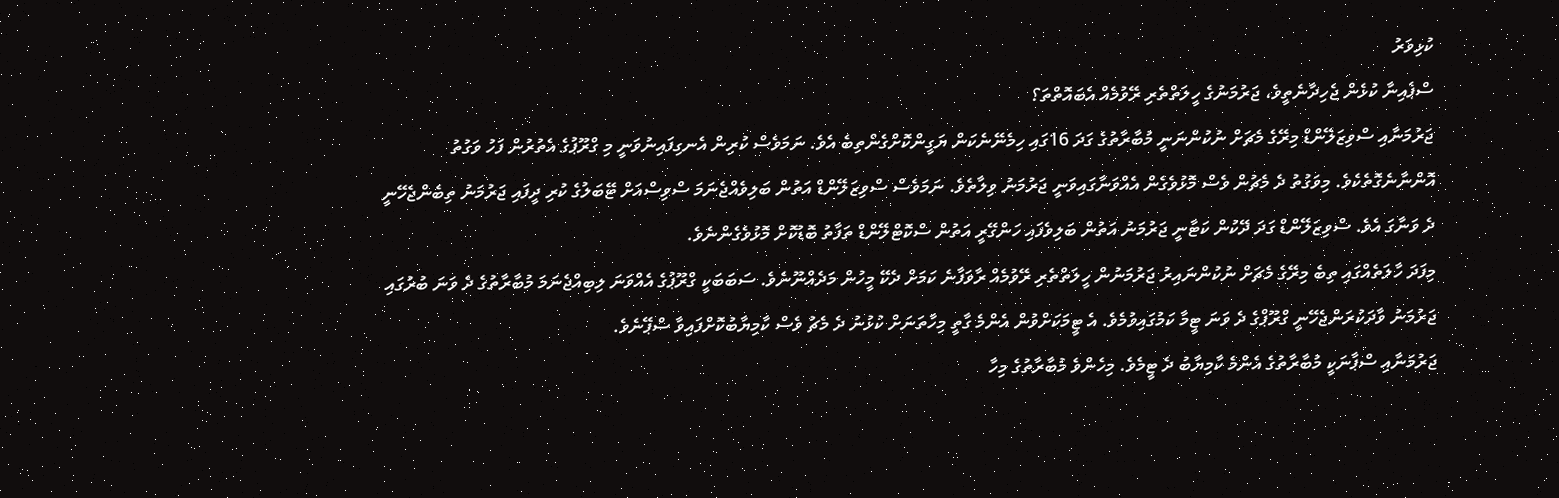ކުޅިވަރު
ސްޕެއިނާ ކުޅެން ޖެހިދާނެތީވެ، ޖަރުމަނުގެ ހީލަތްތެރި ރޭވުމެއް އެބައޮތްތަ؟
ޖަރުމަނާއި ސްވިޒަލޭންޑް މިރޭގެ މެޗަށް ނުކުންނަނީ މުބާރާތުގެ ގަދަ 16ގައި ހިމެނޭނެކަން ޔަގީންކޮށްގެންތިބެ އެވެ. ނަމަވެސް ކުރިން އެނގިފައިނުވަނީ މި ގްރޫޕުގެ އެތުރުން ފަހު ވަގުތު އޮންނާނެގޮތެކެވެ. މިވަގުތު ދެ މެޗުން ވެސް މޮޅުވެގެން އެއްވަނާގައިވަނީ ޖަރުމަނު ވިލާތެވެ. ނަމަވެސް ސްވިޒަލޭންޑް އަތުން ބަލިވެއްޖެނަމަ ސްވިސްއަށް ޓޭބަލުގެ ކުރި ދީފައި ޖަރުމަނު ތިބެންޖެހޭނީ ދެ ވަނާގަ އެވެ. ސްވިޒަލޭންޑް ގަދަ ދޭކުން ކަޓާނީ ޖަރުމަނު އަތުން ބަލިވެފައި ހަންގޭރީ އަތުން ސްކޮޓްލޭންޑް ތަފާތު ބޮޑުކޮށް މޮޅުވެގެންނެވެ.
މިފަދަ ހާލަތެއްގައި ތިބެ މިރޭގެ މެޗަށް ނުކުންނައިރު ޖަރުމަނުން ހީލަތްތެރި ރޭވުމެއް ރާވަފާނެ ކަމަށް ދެކޭ މީހުން މަދެއްނޫނެވެ. ސަބަބަކީ ގްރޫޕުގެ އެއްވަނަ ލިބިއްޖެނަމަ މުބާރާތުގެ ދެ ވަނަ ބުރުގައި ޖަރުމަނު ވާދަކުރަންޖެހޭނީ ގްރޫޕްގެ ދެ ވަނަ ޓީމާ ކަމުގައިވުމެވެ. އެ ޓީމަކަށްވުން އެންމެ ގާތީ މިހާތަނަށް ކުޅުނު ދެ މެޗު ވެސް ކާމިޔާބުކޮށްފައިވާ ސްޕޭނެވެ.
ޖަރުމަނާއި ސްޕާނަކީ މުބާރާތުގެ އެންމެ ކާމިޔާބު ދެ ޓީމެވެ. މިހެންވެ މުބާރާތުގެ މިހާ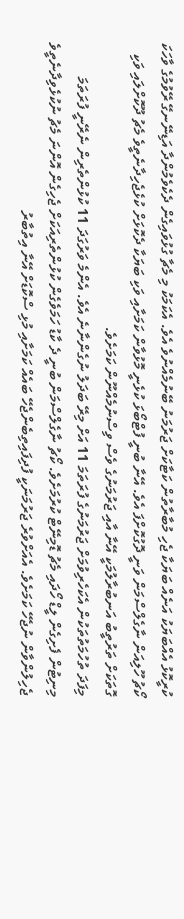ކުރީކޮޅު އެއްބަޔަކު އަނެއް ބަޔަކާ ޖެހި މުބާރާތުން ކަޓާކަށް ޖަރުމަނު ބޭނުމެއްނުވެ އެވެ. އެކަމަކު މި މެޗާ ގުޅުވައިގެން ދެކެވެމުންދާ އަޑިނޭނގޭ ރޭވުމުގެ ވާހަކަ ކޯޗު ހޫލިއަން ނާގެލްސްމަން ވަނީ ދޮގުކޮށްފަ އެވެ. އޭނާ ބުނީ ފުޓްބޯޅަ ކުޅެނީ މޮޅުވާން ކަމަށާއި ވަކި ބަޔަކާ ދެކޮޅަށް ކުޅެޖެހިދާނެތީވެ މެޗު ދޫކޮށްލައި ވަކި ގޮތަކަށް ތަރުތީބު އަނބުރާލުމަކީ އޭނާ އާއި ޖަރުމަނުގެ ވެސް ވިސްނުމެއްނޫން ކަމަށެވެ.
މިފަދަ ތުހުމަތުތަކުން އެކަހެރިވުމަށް ޖަރުމަނުގެ ފުރަތަމަ 11 އަށް މިރޭ ބަދަލު ނުގެންނާނެ އެވެ. އެންމެ ވަރުގަދަ 11 ކުޅުންތެރިން ނެރޭނީ ފުރަތަމަ މިނިޓުން ފެށިގެން ލީޑް ހޯދައި މެޗު ޑޮމިނޭޓް ކުރުމަށެވެ. ކޯޗު ނާގެލްސްމަން ބުނީ ދެ ކާޑު ހަމަވެގެން ކުޅުންތެރިއަކަށް ޖެހިގެން އޮންނަ މެޗު ނުކުޅެވިދާނެތީވެ ޖެހިލުންވާން ނުޖެހޭ ކަމަށެވެ. އެއަށްވުރެ ޖަރުމަނަކީ ފުދިފައިތިބެންޖެހޭ ބައެއް ކަމަށާއި މުޅި ސްކޮޑަށް އޭނާ އިތުބާރު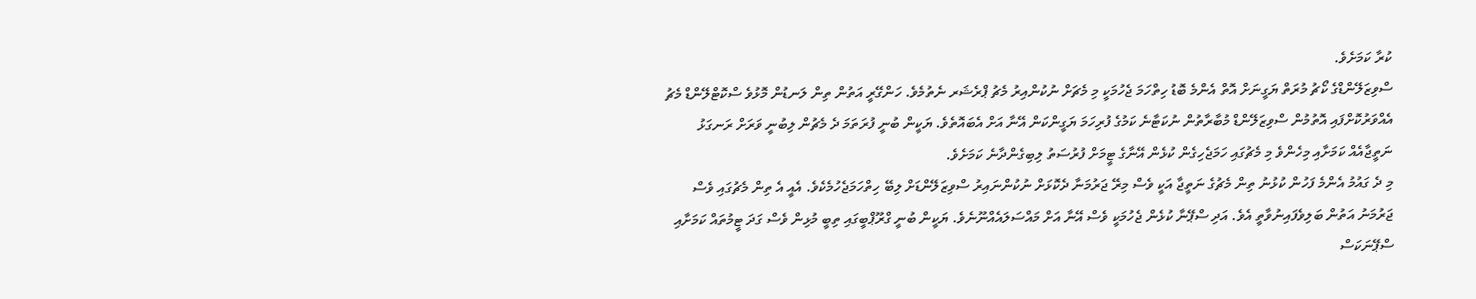ކުރާ ކަމަށެވެ.
ސްވިޒަލޭންޑްގެ ކޯޗު މުރަތް ޔަގީނަށް އޮތް އެންމެ ބޮޑު ހިތްހަމަ ޖެހުމަކީ މި މެޗަށް ނުކުންއިރު މެޗު ޕްރެޝަރ ނެތުމެވެ. ހަންގޭރީ އަތުން ތިން ލަނޑުން މޮޅުވެ ސްކޮޓްލޭންޑް މެޗު އެއްވަރުކޮށްފައި އޮތުމުން ސްވިޒަލޭންޑް މުބާރާތުން ނުކަޓާނެ ކަމުގެ ފުރިހަމަ ޔަގީންކަން އޭނާ އަށް އެބައޮތެވެ. ޔަކީން ބުނީ ފުރަތަމަ ދެ މެޗުން ލިބުނީ ވަރަށް ރަނގަޅު ނަތީޖާއެއް ކަމަށާއި މިހެންވެ މި މެޗުގައި ހަމަޖެހިގެން ކުޅެން އޭނާގެ ޓީމަށް ފުރުސަތު ލިބިގެންދާނެ ކަމަށެވެ.
މި ދެ ގައުމު އެންމެ ފަހުން ކުޅުނު ތިން މެޗުގެ ނަތީޖާ އަކީ ވެސް މިރޭ ޖަރުމަނާ ދެކޮޅަށް ނުކުންނައިރު ސްވިޒަލޭންޑަށް ލިބޭ ހިތްހަމަޖެހުމެކެވެ. އެއީ އެ ތިން މެޗުގައި ވެސް ޖަރުމަނު އަތުން ބަލިވެފައިނުވާތީ އެވެ. އަދި ސްޕޭނާ ކުޅެން ޖެހުމަކީ ވެސް އޭނާ އަށް މައްސަލައެއްނޫނެވެ. ޔަކީން ބުނީ ގްރޫޕްބީގައި ތިބީ މުޅިން ވެސް ގަދަ ޓީމުތައް ކަމަށާއި ސްޕޭނަކަސް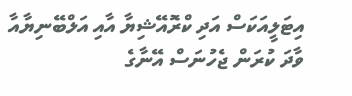އިޓަލީއަކަސް އަދި ކްރޮއޭޝިޔާ އާއި އަލްބޭނިޔާއާ ވާދަ ކުރަން ޖެހުނަސް އޭނާގެ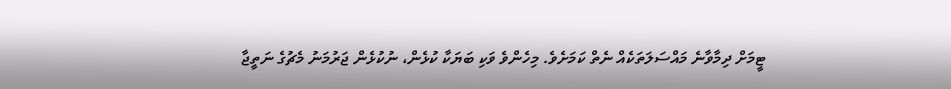ޓީމަށް ދިމާވާނެ މައްސަލަތަކެއް ނެތް ކަމަށެވެ. މިހެންވެ ވަކި ބަޔަކާ ކުޅެން، ނުކުޅެން ޖަރުމަނު މެޗުގެ ނަތީޖާ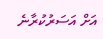އަށް އަސަރުކުރާނެ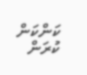ކަންކަން ކުރަން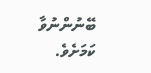ބޭނުންނުވާ ކަމަށެވެ.